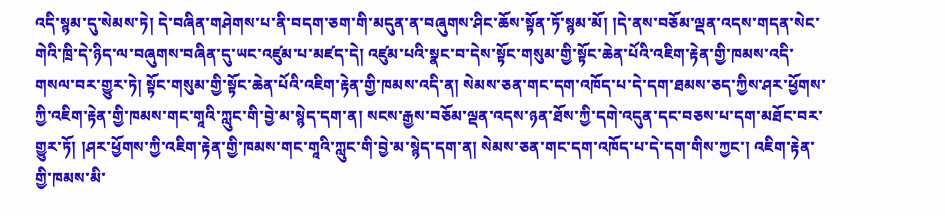འདི་སྙམ་དུ་སེམས་ཏེ། དེ་བཞིན་གཤེགས་པ་ནི་བདག་ཅག་གི་མདུན་ན་བཞུགས་ཤིང་ཆོས་སྟོན་ཏོ་སྙམ་མོ། །དེ་ནས་བཅོམ་ལྡན་འདས་གདན་སེང་གེའི་ཁྲི་དེ་ཉིད་ལ་བཞུགས་བཞིན་དུ་ཡང་འཛུམ་པ་མཛད་དེ། འཛུམ་པའི་སྣང་བ་དེས་སྟོང་གསུམ་གྱི་སྟོང་ཆེན་པོའི་འཇིག་རྟེན་གྱི་ཁམས་འདི་གསལ་བར་གྱུར་ཏེ། སྟོང་གསུམ་གྱི་སྟོང་ཆེན་པོའི་འཇིག་རྟེན་གྱི་ཁམས་འདི་ན། སེམས་ཅན་གང་དག་འཁོད་པ་དེ་དག་ཐམས་ཅད་ཀྱིས་ཤར་ཕྱོགས་ཀྱི་འཇིག་རྟེན་གྱི་ཁམས་གང་གཱའི་ཀླུང་གི་བྱེ་མ་སྙེད་དག་ན། སངས་རྒྱས་བཅོམ་ལྡན་འདས་ཉན་ཐོས་ཀྱི་དགེ་འདུན་དང་བཅས་པ་དག་མཐོང་བར་གྱུར་ཏོ། །ཤར་ཕྱོགས་ཀྱི་འཇིག་རྟེན་གྱི་ཁམས་གང་གཱའི་ཀླུང་གི་བྱེ་མ་སྙེད་དག་ན། སེམས་ཅན་གང་དག་འཁོད་པ་དེ་དག་གིས་ཀྱང་། འཇིག་རྟེན་གྱི་ཁམས་མི་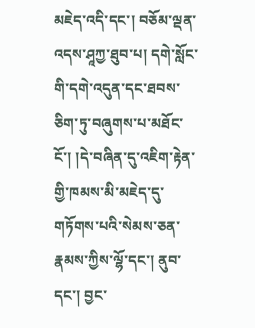མཇེད་འདི་དང་། བཅོམ་ལྡན་འདས་ཤཱཀྱ་ཐུབ་པ། དགེ་སློང་གི་དགེ་འདུན་དང་ཐབས་ཅིག་ཏུ་བཞུགས་པ་མཐོང་ངོ་། །དེ་བཞིན་དུ་འཇིག་རྟེན་གྱི་ཁམས་མི་མཇེད་དུ་གཏོགས་པའི་སེམས་ཅན་རྣམས་ཀྱིས་ལྷོ་དང་། ནུབ་དང་། བྱང་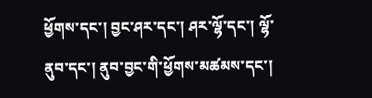ཕྱོགས་དང་། བྱང་ཤར་དང་། ཤར་ལྷོ་དང་། ལྷོ་ནུབ་དང་། ནུབ་བྱང་གི་ཕྱོགས་མཚམས་དང་།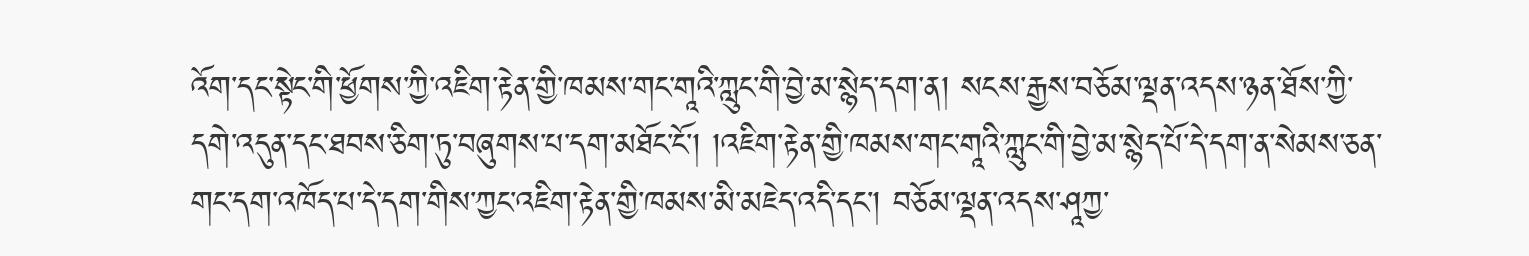འོག་དང་སྟེང་གི་ཕྱོགས་ཀྱི་འཇིག་རྟེན་གྱི་ཁམས་གང་གཱའི་ཀླུང་གི་བྱེ་མ་སྙེད་དག་ན། སངས་རྒྱས་བཅོམ་ལྡན་འདས་ཉན་ཐོས་ཀྱི་དགེ་འདུན་དང་ཐབས་ཅིག་ཏུ་བཞུགས་པ་དག་མཐོང་ངོ་། །འཇིག་རྟེན་གྱི་ཁམས་གང་གཱའི་ཀླུང་གི་བྱེ་མ་སྙེད་པོ་དེ་དག་ན་སེམས་ཅན་གང་དག་འཁོད་པ་དེ་དག་གིས་ཀྱང་འཇིག་རྟེན་གྱི་ཁམས་མི་མཇེད་འདི་དང་། བཅོམ་ལྡན་འདས་ཤཱཀྱ་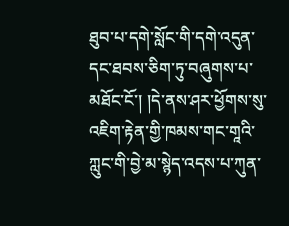ཐུབ་པ་དགེ་སློང་གི་དགེ་འདུན་དང་ཐབས་ཅིག་ཏུ་བཞུགས་པ་མཐོང་ངོ་། །དེ་ནས་ཤར་ཕྱོགས་སུ་འཇིག་རྟེན་གྱི་ཁམས་གང་གཱའི་ཀླུང་གི་བྱེ་མ་སྙེད་འདས་པ་ཀུན་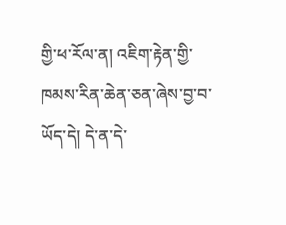གྱི་ཕ་རོལ་ན། འཇིག་རྟེན་གྱི་ཁམས་རིན་ཆེན་ཅན་ཞེས་བྱ་བ་ཡོད་དེ། དེ་ན་དེ་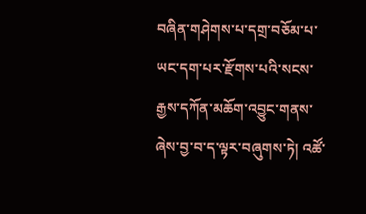བཞིན་གཤེགས་པ་དགྲ་བཅོམ་པ་ཡང་དག་པར་རྫོགས་པའི་སངས་རྒྱས་དཀོན་མཆོག་འབྱུང་གནས་ཞེས་བྱ་བ་ད་ལྟར་བཞུགས་ཏེ། འཚོ་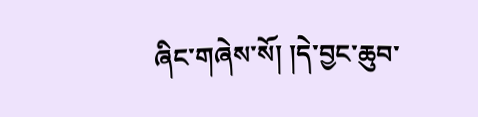ཞིང་གཞེས་སོ། །དེ་བྱང་ཆུབ་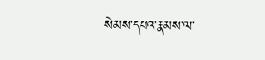སེམས་དཔའ་རྣམས་ལ་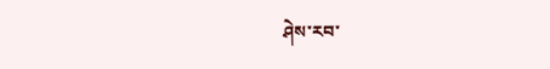ཤེས་རབ་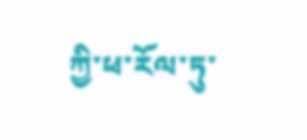ཀྱི་ཕ་རོལ་ཏུ་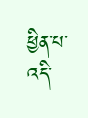ཕྱིན་པ་འདི་